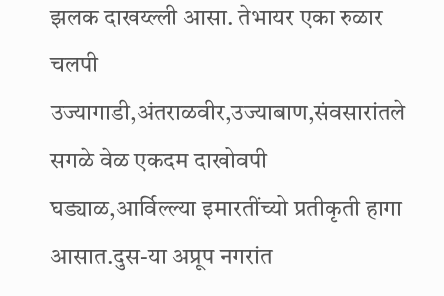झलक दाखय्ल्ली आसा. तेभायर एका रुळार चलपी उज्यागाडी,अंतराळवीर,उज्याबाण,संवसारांतले सगळे वेळ एकदम दाखोवपी घड्याळ,आर्विल्ल्या इमारतींच्यो प्रतीकृती हागा आसात.दुस-या अप्रूप नगरांत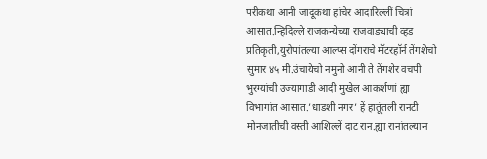परीकथा आनी जादूकथा हांचेर आदारिल्लीं चित्रां आसात.न्हिदिल्ले राजकन्येच्या राजवाड्याची व्हड प्रतिकृती,युरोपांतल्या आल्प्स दोंगराचे मॅटरहॉर्न तेंगशेचो सुमार ४५ मी.उंचायेचो नमुनो आनी ते तेंगशेर वचपी भुरग्यांची उज्यागाडी आदी मुखेल आकर्शणां ह्या विभागांत आसात.’धाडशी नगर’ हें हातूंतली रानटी मोनजातीची वस्ती आशिल्लें दाट रान.ह्या रानांतल्यान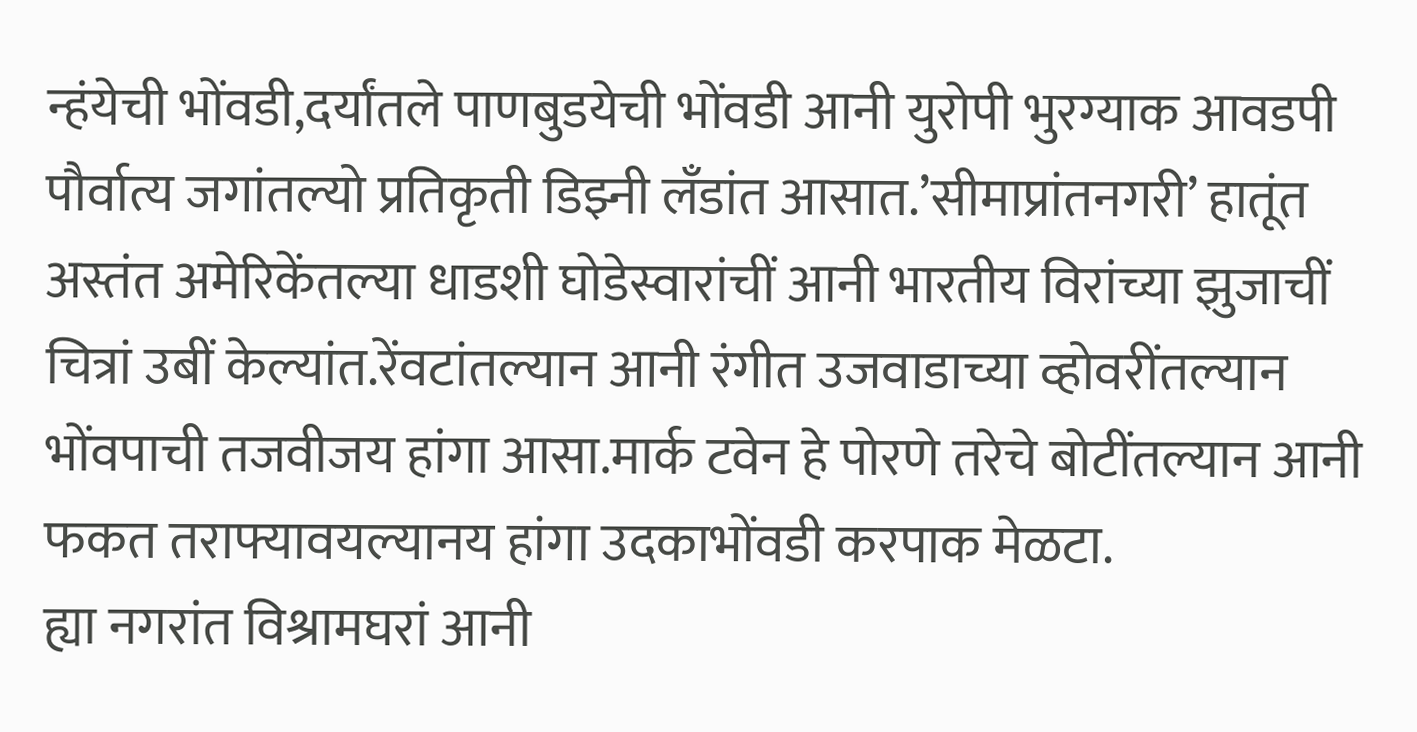न्हंयेची भोंवडी,दर्यांतले पाणबुडयेची भोंवडी आनी युरोपी भुरग्याक आवडपी पौर्वात्य जगांतल्यो प्रतिकृती डिझ्नी लॅंडांत आसात.’सीमाप्रांतनगरी’ हातूंत अस्तंत अमेरिकेंतल्या धाडशी घोडेस्वारांचीं आनी भारतीय विरांच्या झुजाचीं चित्रां उबीं केल्यांत.रेंवटांतल्यान आनी रंगीत उजवाडाच्या व्होवरींतल्यान भोंवपाची तजवीजय हांगा आसा.मार्क टवेन हे पोरणे तरेचे बोटींतल्यान आनी फकत तराफ्यावयल्यानय हांगा उदकाभोंवडी करपाक मेळटा.
ह्या नगरांत विश्रामघरां आनी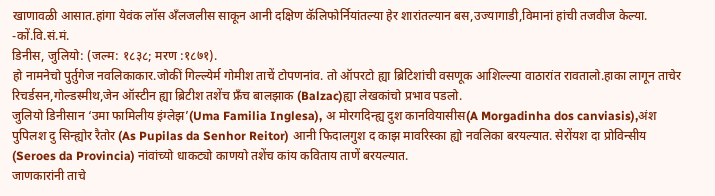खाणावळी आसात.हांगा येवंक लॉस ॲंलजलीस साकून आनी दक्षिण कॅलिफोर्नियांतल्या हेर शारांतल्यान बस,उज्यागाडी,विमानां हांची तजवीज केल्या. -कों.वि.सं.मं.
डिनीस, जुलियो: (जल्म: १८३८; मरण :१८७१).
हो नामनेचो पुर्तुगेज नवलिकाकार.जोकीं गिल्ल्येर्म गोमीश ताचें टोपणनांव. तो ऑपरटो ह्या ब्रिटिशांची वसणूक आशिल्ल्या वाठारांत रावतालो.हाका लागून ताचेर रिचर्डसन,गोल्डस्मीथ,जेन ऑस्टीन ह्या ब्रिटीश तशेंच फ्रॅंच बालझाक (Balzac)ह्या लेखकांचो प्रभाव पडलो.
जुलियो डिनीसान ‘उमा फामिलीय इंग्लेझ’(Uma Familia Inglesa), अ मोरगदिन्ह्य दुश कानवियासीस(A Morgadinha dos canviasis),अंश पुपिलश दु सिन्ह्योर रैतोर (As Pupilas da Senhor Reitor) आनी फिदालगुश द काझ मावरिस्का ह्यो नवलिका बरयल्यात. सेरोंयश दा प्रोविन्सीय (Seroes da Provincia) नांवांच्यो धाकट्यो काणयो तशेंच कांय कविताय ताणें बरयल्यात.
जाणकारांनी ताचे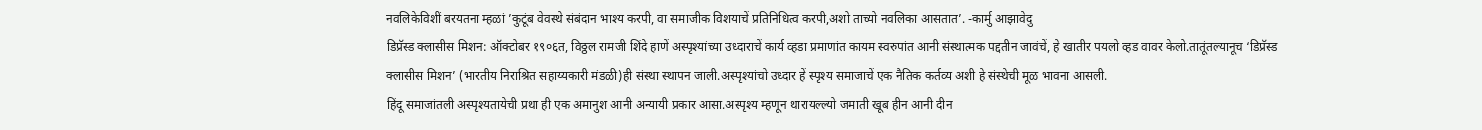नवलिकेविशीं बरयतना म्हळां ’कुटूंब वेवस्थे संबंदान भाश्य करपी, वा समाजीक विशयाचें प्रतिनिधित्व करपी,अशो ताच्यो नवलिका आसतात’. -कार्मु आझावेदु
डिप्रॅस्ड क्लासीस मिशन: ऑक्टोबर १९०६त, विठ्ठल रामजी शिंदे हाणें अस्पृश्यांच्या उध्दाराचें कार्य व्हडा प्रमाणांत कायम स्वरुपांत आनी संस्थात्मक पद्दतीन जावंचें, हे खातीर पयलो व्हड वावर केलो.तातूंतल्यानूच ‘डिप्रॅस्ड क्लासीस मिशन’ (भारतीय निराश्रित सहाय्यकारी मंडळी)ही संस्था स्थापन जाली.अस्पृश्यांचो उध्दार हें स्पृश्य समाजाचें एक नैतिक कर्तव्य अशी हे संस्थेची मूळ भावना आसली.
हिंदू समाजांतली अस्पृश्यतायेची प्रथा ही एक अमानुश आनी अन्यायी प्रकार आसा.अस्पृश्य म्हणून थारायल्ल्यो जमाती खूब हीन आनी दीन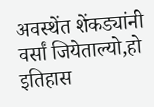अवस्थेंत शेंकड्यांनी वर्सां जियेताल्यो,हो इतिहास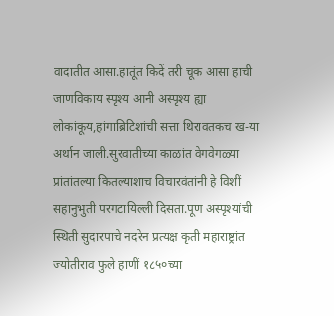वादातीत आसा.हातूंत किदें तरी चूक आसा हाची जाणविकाय स्पृश्य आनी अस्पृश्य ह्या लोकांकूय,हांगाब्रिटिशांची सत्ता थिरावतकच ख-या अर्थान जाली.सुरवातीच्या काळांत वेगवेगळ्या प्रांतांतल्या कितल्याशाच विचारवंतांनी हे विशीं सहानुभुती परगटायिल्ली दिसता.पूण अस्पृश्यांची स्थिती सुदारपाचे नदरेन प्रत्यक्ष कृती महाराष्ट्रांत ज्योतीराव फुले हाणीं १८५०च्या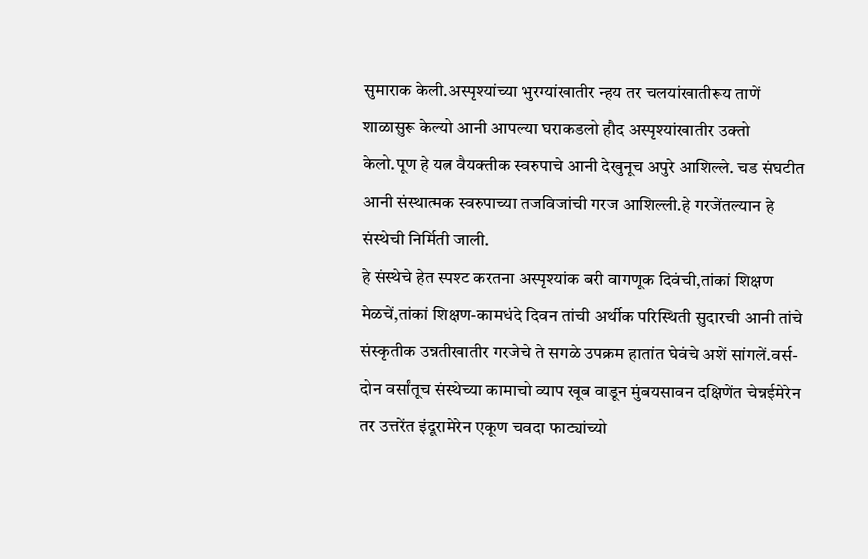सुमाराक केली.अस्पृश्यांच्या भुरग्यांखातीर न्हय तर चलयांखातीरूय ताणें शाळासुरू केल्यो आनी आपल्या घराकडलो हौद अस्पृश्यांखातीर उक्तो केलो.पूण हे यत्न वैयक्तीक स्वरुपाचे आनी देखुनूच अपुरे आशिल्ले. चड संघटीत आनी संस्थात्मक स्वरुपाच्या तजविजांची गरज आशिल्ली.हे गरजेंतल्यान हे संस्थेची निर्मिती जाली.
हे संस्थेचे हेत स्पश्ट करतना अस्पृश्यांक बरी वागणूक दिवंची,तांकां शिक्षण मेळचें,तांकां शिक्षण-कामधंदे दिवन तांची अर्थीक परिस्थिती सुदारची आनी तांचे संस्कृतीक उन्नतीखातीर गरजेचे ते सगळे उपक्रम हातांत घेवंचे अशें सांगलें.वर्स-दोन वर्सांतूच संस्थेच्या कामाचो व्याप खूब वाडून मुंबयसावन दक्षिणेंत चेन्नईमेरेन तर उत्तरेंत इंदूरामेरेन एकूण चवदा फाट्यांच्यो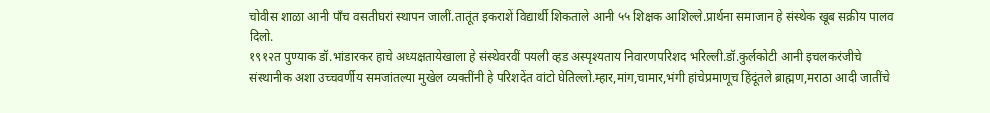चोवीस शाळा आनी पाँच वसतीघरां स्थापन जालीं.तातूंत इकराशें विद्यार्थी शिकताले आनी ५५ शिक्षक आशिल्ले.प्रार्थना समाजान हे संस्थेक खूब सक्रीय पालव दिलो.
१९१२त पुण्याक डॉ.भांडारकर हाचे अध्यक्षतायेखाला हे संस्थेवरवीं पयली व्हड अस्पृश्यताय निवारणपरिशद भरिल्ली.डॉ.कुर्लकोटी आनी इचलकरंजीचे संस्थानीक अशा उच्चवर्णीय समजांतल्या मुखेल व्यक्तींनी हे परिशदेंत वांटो घेतिल्लो.म्हार,मांग,चामार,भंगी हांचेप्रमाणूच हिंदूंतले ब्राह्मण,मराठा आदी जातींचे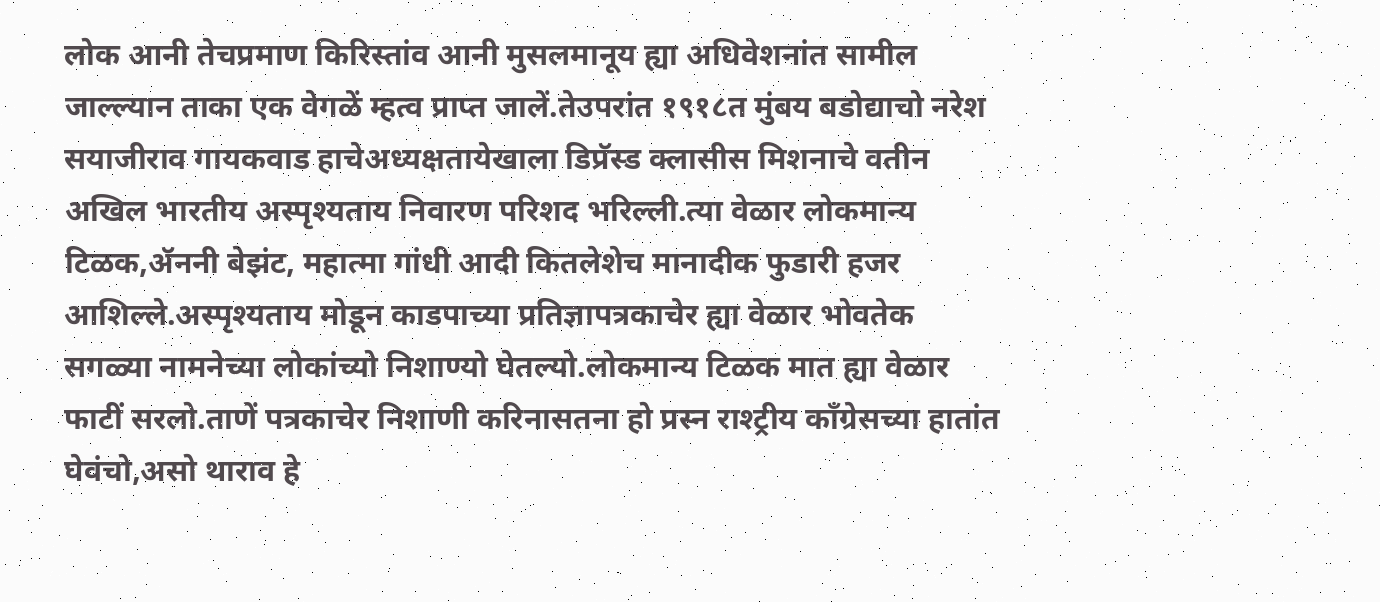लोक आनी तेचप्रमाण किरिस्तांव आनी मुसलमानूय ह्या अधिवेशनांत सामील जाल्ल्यान ताका एक वेगळें म्हत्व प्राप्त जालें.तेउपरांत १९१८त मुंबय बडोद्याचो नरेश सयाजीराव गायकवाड हाचेअध्यक्षतायेखाला डिप्रॅस्ड क्लासीस मिशनाचे वतीन अखिल भारतीय अस्पृश्यताय निवारण परिशद भरिल्ली.त्या वेळार लोकमान्य टिळक,ॲननी बेझंट, महात्मा गांधी आदी कितलेशेच मानादीक फुडारी हजर आशिल्ले.अस्पृश्यताय मोडून काडपाच्या प्रतिज्ञापत्रकाचेर ह्या वेळार भोवतेक सगळ्या नामनेच्या लोकांच्यो निशाण्यो घेतल्यो.लोकमान्य टिळक मात ह्या वेळार फाटीं सरलो.ताणें पत्रकाचेर निशाणी करिनासतना हो प्रस्न राश्ट्रीय कॉंग्रेसच्या हातांत घेवंचो,असो थाराव हे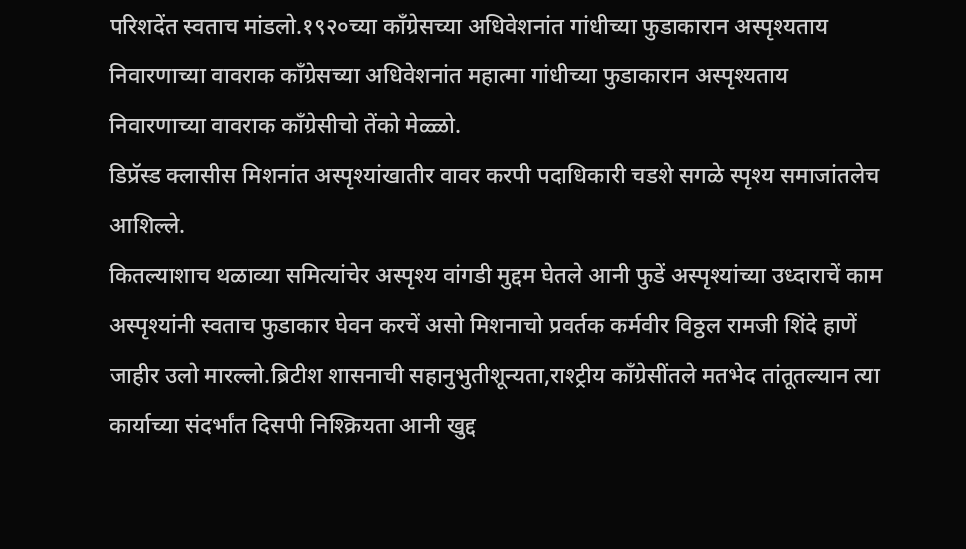परिशदेंत स्वताच मांडलो.१९२०च्या कॉंग्रेसच्या अधिवेशनांत गांधीच्या फुडाकारान अस्पृश्यताय निवारणाच्या वावराक कॉंग्रेसच्या अधिवेशनांत महात्मा गांधीच्या फुडाकारान अस्पृश्यताय निवारणाच्या वावराक कॉंग्रेसीचो तेंको मेळ्ळो.
डिप्रॅस्ड क्लासीस मिशनांत अस्पृश्यांखातीर वावर करपी पदाधिकारी चडशे सगळे स्पृश्य समाजांतलेच आशिल्ले.
कितल्याशाच थळाव्या समित्यांचेर अस्पृश्य वांगडी मुद्दम घेतले आनी फुडें अस्पृश्यांच्या उध्दाराचें काम अस्पृश्यांनी स्वताच फुडाकार घेवन करचें असो मिशनाचो प्रवर्तक कर्मवीर विठ्ठल रामजी शिंदे हाणें जाहीर उलो मारल्लो.ब्रिटीश शासनाची सहानुभुतीशून्यता,राश्ट्रीय कॉंग्रेसींतले मतभेद तांतूतल्यान त्या कार्याच्या संदर्भांत दिसपी निश्क्रियता आनी खुद्द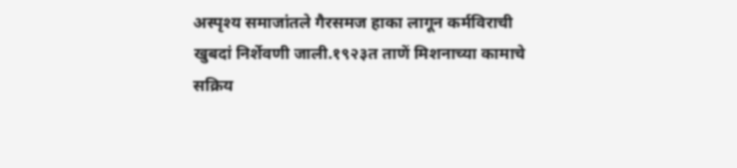अस्पृश्य समाजांतले गैरसमज हाका लागून कर्मविराची खुबदां निर्शेवणी जाली.१९२३त ताणें मिशनाच्या कामाचे सक्रिय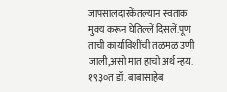जापसालदारकेंतल्यान स्वताक मुक्य करून घेतिल्लें दिसलें.पूण ताची कार्याविशींची तळमळ उणी जाली,असो मात हाचो अर्थ न्हय.
१९३०त डॉ. बाबासाहेब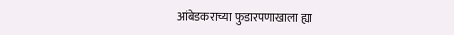आंबेडकराच्या फुडारपणाखाला ह्या